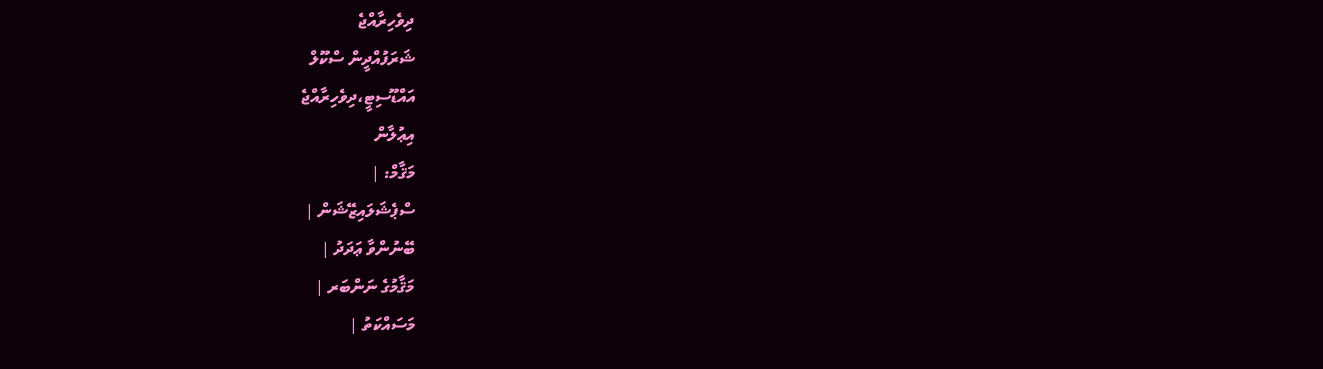ދިވެހިރާއްޖެ
ޝަރަފުއްދީން ސްކޫލް
އައްޑޫސިޓީ،ދިވެހިރާއްޖެ
އިޢުލާން
މަޤާމް: |
ސްޕެޝަލައިޒޭޝަން |
ބޭނުންވާ ޢަދަދު |
މަޤާމުގެ ނަންބަރ |
މަސައްކަތު |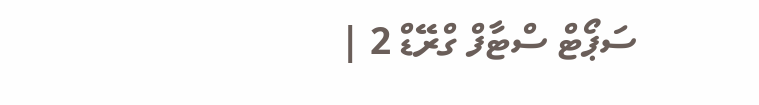ސަޕޯޓް ސްޓާފް ގްރޭޑް 2 |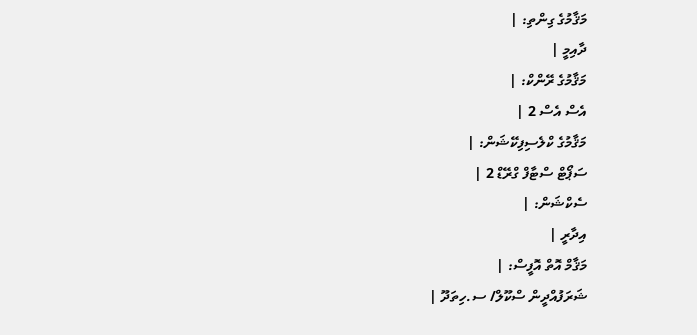މަޤާމުގެ ގިންތި: |
ދާއިމީ |
މަޤާމުގެ ރޭންކް: |
އެސް އެސް 2 |
މަޤާމުގެ ކްލެސިފިކޭޝަން: |
ސަޕޯޓް ސްޓާފް ގްރޭޑް 2 |
ސެކްޝަން: |
އިދާރީ |
މަޤާމް އޮތް އޮފީސް: |
ޝަރަފުއްދީން ސްކޫލް/ ސ.ހިތަދޫ |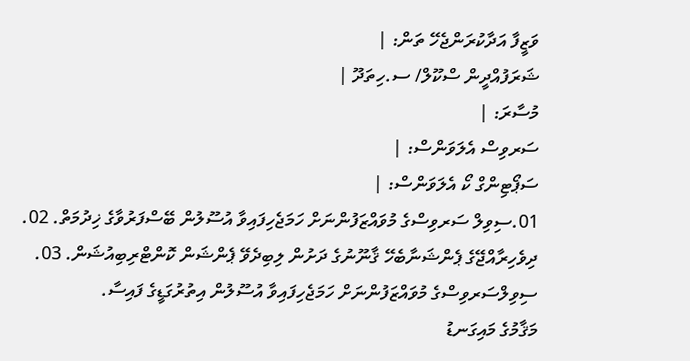ވަޒީފާ އަދާކުރަންޖެހޭ ތަން: |
ޝަރަފުއްދީން ސްކޫލް/ ސ.ހިތަދޫ |
މުސާރަ: |
ސަރވިސް އެލަވަންސް: |
ސަޕޯޓިންގް ކޯ އެލަވަންސް: |
01.ސިވިލް ސަރވިސްގެ މުވައްޒަފުންނަށް ހަމަޖެހިފައިވާ އުސޫލުން ބޭސްފަރުވާގެ ޚިދުމަތް. 02. ދިވެހިރާއްޖޭގެ ޕެންޝަނާބެހޭ ޤާނޫނުގެ ދަށުން ލިބިދެވޭ ޕެންޝަން ކޮންޓްރިބިއުޝަން. 03. ސިވިލްސަރވިސްގެ މުވައްޒަފުންނަށް ހަމަޖެހިފައިވާ އުސޫލުން އިތުރުގަޑީގެ ފައިސާ.
މަޤާމުގެ މައިގަނޑު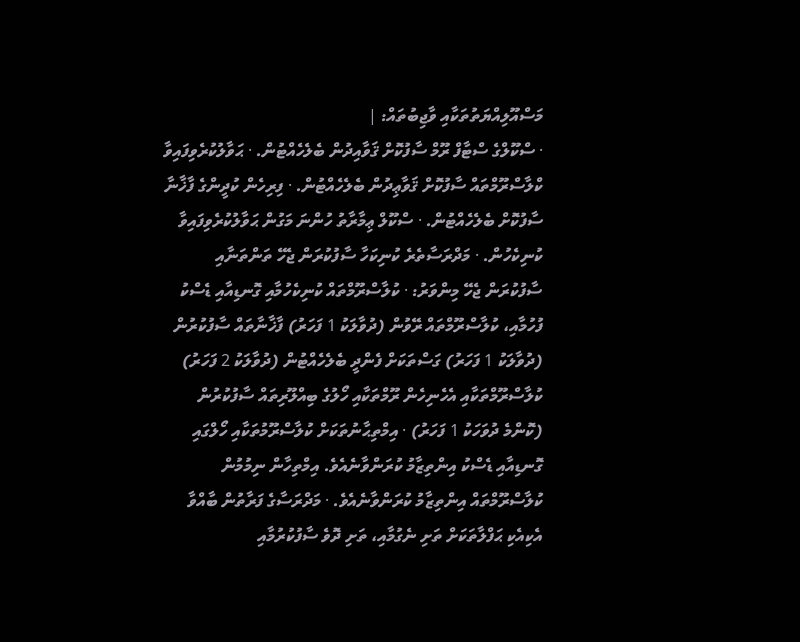މަސްއޫލިއްޔަތުތަކާއި ވާޖިބުތައް: |
· ސްކޫލްގެ ސްޓާފް ރޫމް ސާފުކޮށް ޤަވާއިދުން ބެލެހެއްޓުން. · ޙަވާލުކުރެވިފައިވާ ކްލާސްރޫމްތައް ސާފުކޮށް ޤަވާޢިދުން ބެލެހެއްޓުން. · ފިރިހެން ކުދީންގެ ފާޚާނާ ސާފުކޮށް ބެލެހެއްޓުން. · ސްކޫލް ޢިމާރާތު ހުންނަ މަގުން ޙަވާލުކުރެވިފައިވާ ކުނިކެހުން. · މަދްރަސާތެރެ ކުނިކަހާ ސާފުކުރަން ޖެހޭ ތަންތަނާއި ސާފުކުރަން ޖެހޭ މިންވަރު: · ކުލާސްރޫމްތައް ކުނިކެހުމާއި ގޮނޑިއާއި ޑެސްކު ފުހުމާއި، ކުލާސްރޫމްތައް ރޭވުން (ދުވާލަކު 1 ފަހަރު) ފާޚާނާތައް ސާފުކުރުން (ދުވާލަކު 1 ފަހަރު) ގަސްތަކަށް ފެންދީ ބެލެހެއްޓުން (ދުވާލަކު 2 ފަހަރު) ކުލާސްރޫމްތަކާއި އެހެނިހެން ރޫމްތަކާއި ހޯލުގެ ބިއްލޫރިތައް ސާފުކުރުން (ކޮންމެ ދުވަހަކު 1 ފަހަރު) · އިމްތިޙާނުތަކަށް ކުލާސްރޫމުތަކާއި ހޯލްގައި ގޮނޑިއާއި ޑެސްކު އިންތިޒާމު ކުރަންވާނެއެވެ. އިމްތިހާން ނިމުމުން ކުލާސްރޫމްތައް އިންތިޒާމު ކުރަންވާނެއެވެ. · މަދްރަސާގެ ފަރާތުން ބާއްވާ އެކިއެކި ޙަފްލާތަކަށް ތަށި ނެގުމާއި، ތަށި ދޮވެ ސާފުކުރުމާއި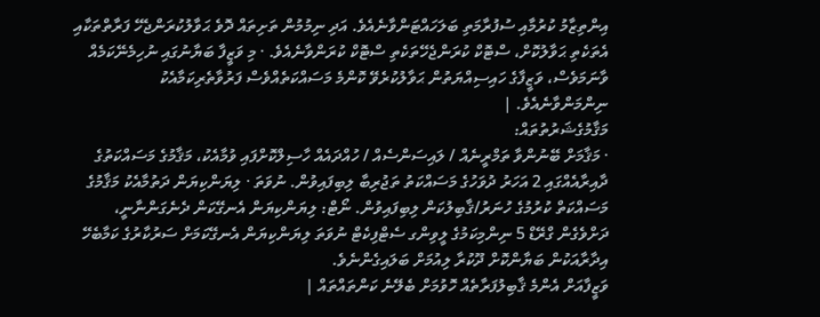އިންތިޒާމު ކުރުމާއި ސުފުރާމަތި ބަލަހައްޓަންވާނެއެވެ. އަދި ނިމުމުން ތަށިތައް ދޮވެ ޙަވާލުކުރަންޖެހޭ ފަރާތްތަކާއި އެތަކެތި ޙަވާލުކޮށް، ސްޓޮކް ކުރަންޖެހޭތަކެތި ސްޓޮކް ކުރަންވާނެއެވެ. · މި ވަޒީފާ ބަޔާނުގައި ނުހިމެނޭކަމެއް ވާނަމަވެސް، ވަޒީފާގެ ހައިސިއްޔަތުން ޙަވާލުކުރެވޭ ކޮންމެ މަސައްކަތެއްވެސް ފަރުވާތެރިކަމާއެކު ނިންމަންވާނެއެވެ. |
މަޤާމުގެޝަރުތުތައް:
· މަޤާމަށް ބޭނުންވާ ތަމްރީނެއް / ލައިސަންސެއް / ހުއްދައެއް ހާސިލްކޮށްފައި ވުމާއެކު، މަޤާމުގެ މަސައްކަތުގެ ދާއިރާއެއްގައި 2 އަހަރު ދުވަހުގެ މަސައްކަތު ތަޖުރިބާ ލިބިފައިވުން. ނުވަތަ · ލިޔަންކިޔަން ދަތުމާއެކު މަޤާމުގެ މަސައްކަތް ކުރުމުގެ ހުނަރު/ޤާބިލުކަން ލިބިފައިވުން. ނޯޓް: ލިޔަންކިޔަން އެނގޭކަން ދެނެގަންނާނީ، ދަށްވެގެން ގްރޭޑް 5 ނިންމިކަމުގެ ލީވިންގ ސެޓްފިކެޓް ނުވަތަ ލިޔަންކިޔަން އެނގޭކަމަށް ސަރުކާރުގެ ކަމާބެހޭ އިދާރާއަކުން ބަޔާންކޮށް ދޫކުރާ ލިއުމަށް ބަލައިގެންނެވެ.
ވަޒީފާއަށް އެންމެ ޤާބިލުފަރާތެއް ހޮވުމަށް ބެލޭނެ ކަންތައްތައް |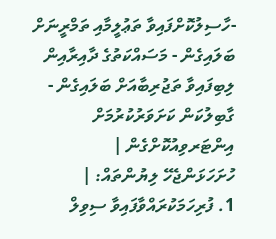-ހާސިލުކޮށްފައިވާ ތަޢުލީމާއި ތަމްރީނަށް ބަލައިގެން - މަސައްކަތުގެ ދާއިރާއިން ލިބިފައިވާ ތަޖުރިބާއަށް ބަލައިގެން - ގާބިލުކަން ކަށަވަރުކުރުމަށް އިންޓަރވިއުކޮށްގެން |
ހުށަހަޅަންޖެހޭ ލިޔުންތައް: |
1. ފުރިހަމަކުރައްވާފައިވާ ސިވިލް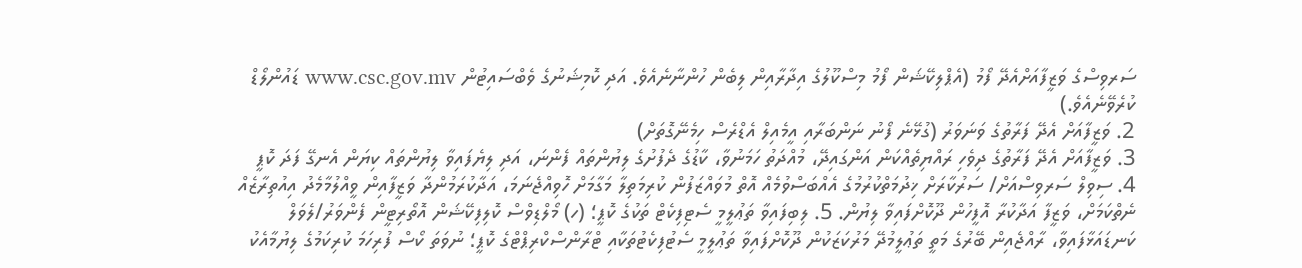ސަރވިސްގެ ވަޒީފާއަށްއެދޭ ފޯމު (އެޕްލިކޭޝަން ފޯމު މިސްކޫލުގެ އިދާރާއިން ލިބެން ހުންނާނެއެވެ. އަދި ކޮމިޝަނުގެ ވެބްސައިޓުން www.csc.gov.mv ޑައުންލޯޑް ކުރެވޭނެއެވެ.)
2. ވަޒީފާއަށް އެދޭ ފަރާތުގެ ވަނަވަރު (ގުޅޭނެ ފޯނު ނަންބަރާއި އީމެއިލް އެޑްރެސް ހިމެނޭގޮތަށް)
3. ވަޒީފާއަށް އެދޭ ފަރާތުގެ ދިވެހި ރައްޔިތެއްކަން އަންގައިދޭ، މުއްދަތު ހަމަނުވާ، ކާޑުގެ ދެފުށުގެ ލިޔުންތައް ފެންނަ، އަދި ލިޔެފައިވާ ލިޔުންތައް ކިޔަން އެނގޭ ފަދަ ކޮޕީ
4. ސިވިލް ސަރވިސްއަށް/ ސަރުކާރަށް ޚިދުމަތްކުރުމުގެ އެއްބަސްވުމެއް އޮތް މުވައްޒަފުން ކުރިމަތިލާ މަގާމަށް ހޮވިއްޖެނަމަ، އަދާކުރަމުންދާ ވަޒީފާއިން ވީއްލުމާމެދު އިއުތިރާޒެއް ނެތްކަމަށް، ވަޒީފާ އަދާކުރާ އޮފީހުން ދޫކޮށްފައިވާ ލިޔުން. 5. ލިބިފައިވާ ތަޢުލީމީ ސެޓިފިކެޓް ތަކުގެ ކޮޕީ؛ (ހ) މޯލްޑިވްސް ކޮލިފިކޭޝަން އޮތޯރިޓީން ފެންވަރު/ލެވަލް ކަނޑައަޅާފައިވާ، ރާއްޖެއިން ބޭރުގެ މަތީ ތަޢުލީމުދޭ މަރުކަޒަކުން ދޫކޮށްފައިވާ ތަޢުލީމީ ސެޓުފިކެޓުތަކާއި ޓްރާންސްކްރިޕްޓްގެ ކޮޕީ؛ ނުވަތަ ކޯސް ފުރިހަމަ ކުރިކަމުގެ ލިޔުމާއެކު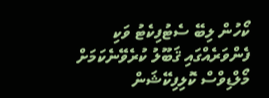ކޯހުން ލިބޭ ސެޓުފިކެޓު ވަކި ފެންވަރެއްގައި ޤަބޫލު ކުރެވޭނެކަމަށް މޯލްޑިވްސް ކޮލިފިކޭޝަން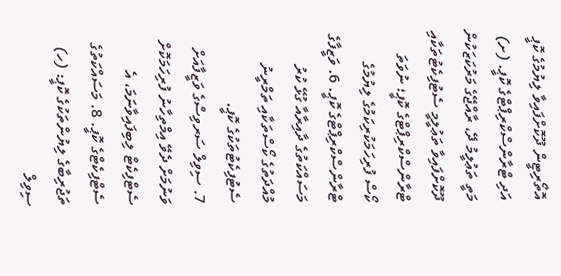އޮތޯރިޓީން ދޫކޮށްފައިވާ ލިޔުމުގެ ކޮޕީ އަދި ޓްރާންސްކްރިޕްޓްގެ ކޮޕީ. (ށ) މަތީ ތަޢުލީމު ދޭ، ރާއްޖޭގެ މަރުކަޒަކުން ދޫކޮށްފައިވާ ތަޢުލީމީ ސެޓުފިކެޓުތަކާއި ޓްރާންސްކްރިޕްޓްގެ ކޮޕީ؛ ނުވަތަ ކޯސް ފުރިހަމަކުރިކަމުގެ ލިޔުމުގެ ޓްރާންސްކްރިޕްޓްގެ ކޮޕީ. 6. ވަޒީފާގެ މަސައްކަތުގެ ދާއިރާއާ ގުޅޭ ކުރު މުއްދަތުގެ ކޯސްތަކާއި ތަމްރީނު ސެޓުފިކެޓުތަކުގެ ކޮޕީ.
7. ސިވިލް ސަރވިސްގެ ވަޒީފާއަށް ވަނުމަށް ދެވޭ އިމްތިހާނު ފުރިހަމަކޮށް ސެޓްފިކެޓް ލިބިފައިވާނަމަ، އެ ސެޓްފިކެޓްގެ ކޮޕީ. 8. މަސައްކަތުގެ ތަޖުރިބާގެ ލިޔުންތަކުގެ ކޮޕީ: (ހ) ސިވިލް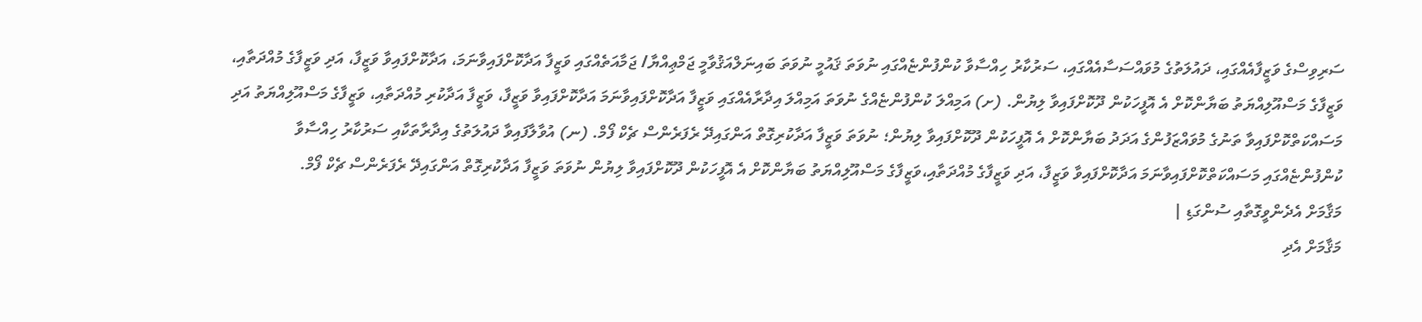ސަރިވިސްގެ ވަޒީފާއެއްގައި، ދައުލަތުގެ މުވައްސަސާއެއްގައި، ސަރުކާރު ހިއްސާވާ ކުންފުންޏެއްގައި ނުވަތަ ޤައުމީ ނުވަތަ ބައިނަލްއަޤުވާމީ ޖަމްޢިއްޔާ/ ޖަމާއަތެއްގައި ވަޒީފާ އަދާކޮށްފައިވާނަމަ، އަދާކޮށްފައިވާ ވަޒީފާ، އަދި ވަޒީފާގެ މުއްދަތާއި، ވަޒީފާގެ މަސްއޫލިއްޔަތު ބަޔާންކޮށް އެ އޮފީހަކުން ދޫކޮށްފައިވާ ލިޔުން. (ށ) އަމިއްލަ ކުންފުންޏެއްގެ ނުވަތަ އަމިއްލަ އިދާރާއެއްގައި ވަޒީފާ އަދާކޮށްފައިވާނަމަ އަދާކޮށްފައިވާ ވަޒީފާ، ވަޒީފާ އަދާކުރި މުއްދަތާއި، ވަޒީފާގެ މަސްއޫލިއްޔަތު އަދި މަސައްކަތްކޮށްފައިވާ ތަނުގެ މުވައްޒަފުންގެ އަދަދު ބަޔާންކޮށް އެ އޮފީހަކުން ދޫކޮށްފައިވާ ލިޔުން؛ ނުވަތަ ވަޒީފާ އަދާކުރިގޮތް އަންގައިދޭ ރެފަރެންސް ޗެކް ފޯމް. (ނ) އުވާލާފައިވާ ދައުލަތުގެ އިދާރާތަކާއި ސަރުކާރު ހިއްސާވާ ކުންފުންޏެއްގައި މަސައްކަތްކޮށްފައިވާނަމަ އަދާކޮށްފައިވާ ވަޒީފާ، އަދި ވަޒީފާގެ މުއްދަތާއި،ވަޒީފާގެ މަސްއޫލިއްޔަތު ބަޔާންކޮށް އެ އޮފީހަކުން ދޫކޮށްފައިވާ ލިޔުން ނުވަތަ ވަޒީފާ އަދާކުރިގޮތް އަންގައިދޭ ރެފަރެންސް ޗެކް ފޯމް.
މަޤާމަށް އެދެންވީގޮތާއި ސުންގަޑި |
މަޤާމަށް އެދި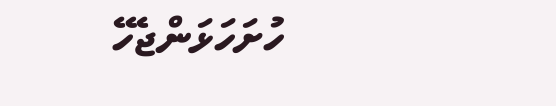ހުށަހަޅަންޖެހޭ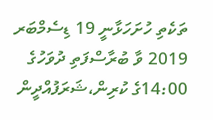ތަކެތި ހުށަހަޅާނީ 19 ޑިސެމްބަރ 2019 ވާ ބުރާސްފަތި ދުވަހުގެ 14:00ގެ ކުރިން،ޝަރަފުއްދީން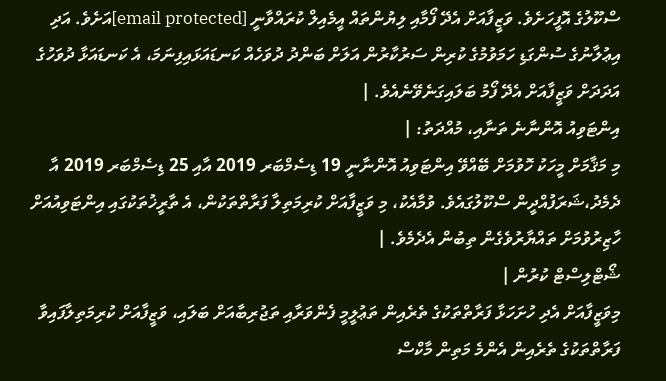ސްކޫލުގެ އޮފީހަށެވެ. ވަޒީފާއަށް އެދޭ ފޯމާއި ލިޔުންތައް އީމެއިލް ކުރައްވާނީ [email protected]އަށެވެ. އަދި އިޢުލާނުގެ ސުންގަޑި ހަމަވުމުގެ ކުރިން ސަރުކާރުން އަލަށް ބަންދު ދުވަހެއް ކަނޑައަޅައިފިނަމަ، އެ ކަނޑައަޅާ ދުވަހުގެ އަދަދަށް ވަޒީފާއަށް އެދޭ ފޯމު ބަލައިގަނެވޭނެއެވެ. |
އިންޓަވިއު އޮންނާނެ ތަނާއި، މުއްދަތު: |
މި މަޤާމަށް މީހަކު ހޮވުމަށް ބޭއްވޭ އިންޓަވިއު އޮންނާނީ 19 ޑިސެމްބަރ 2019 އާއި 25 ޑިސެމްބަރ 2019 އާ ދެމެދު،ޝަރަފުއްދީން ސްކޫލުގައެވެ. ވުމާއެކު، މި ވަޒީފާއަށް ކުރިމަތިލާ ފަރާތްތަކުން، އެ ތާރީޚުތަކުގައި އިންޓަވިއުއަށް ހާޒިރުވުމަށް ތައްޔާރުވެގެން ތިބުން އެދެމެވެ. |
ޝޯޓްލިސްޓް ކުރުން |
މިވަޒީފާއަށް އެދި ހުށަހަޅާ ފަރާތްތަކުގެ ތެރެއިން ތަޢުލީމީ ފެންވަރާއި ތަޖުރިބާއަށް ބަލައި، ވަޒީފާއަށް ކުރިމަތިލާފައިވާ ފަރާތްތަކުގެ ތެރެއިން އެންމެ މަތިން މާކްސް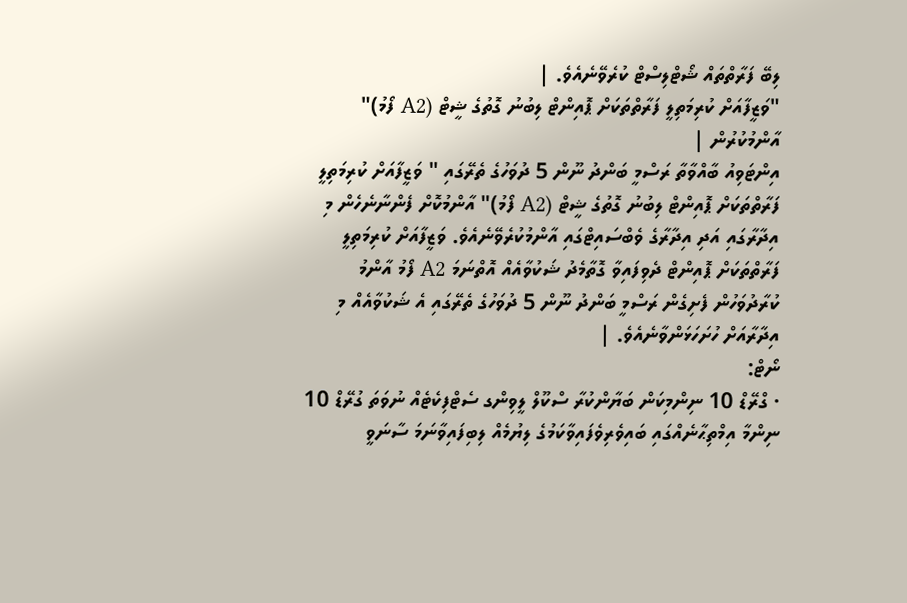ލިބޭ ފަރާތްތައް ޝޯޓްލިސްޓް ކުރެވޭނެއެވެ. |
"ވަޒީފާއަށް ކުރިމަތިލީ ފަރާތްތަކަށް ޕޮއިންޓް ލިބުނު ގޮތުގެ ޝީޓް (A2 ފޯމު)" އާންމުކުރުން |
އިންޓަވިއު ބާއްވާތާ ރަސްމީ ބަންދު ނޫން 5 ދުވަހުގެ ތެރޭގައި " ވަޒީފާއަށް ކުރިމަތިލީ ފަރާތްތަކަށް ޕޮއިންޓް ލިބުނު ގޮތުގެ ޝީޓް (A2 ފޯމު)" އާންމުކޮށް ފެންނާނެހެން މި އިދާރާގައި އަދި އިދާރާގެ ވެބްސައިޓްގައި އާންމުކުރެވޭނެއެވެ. ވަޒީފާއަށް ކުރިމަތިލީ ފަރާތްތަކަށް ޕޮއިންޓް ދެވިފައިވާ ގޮތާމެދު ޝަކުވާއެއް އޮތްނަމަ A2 ފޯމު އާންމު ކުރާދުވަހުން ފެށިގެން ރަސްމީ ބަންދު ނޫން 5 ދުވަހުގެ ތެރޭގައި އެ ޝަކުވާއެއް މި އިދާރާއަށް ހުށަހަޅަންވާނެއެވެ. |
ނޯޓް:
· ގްރޭޑް 10 ނިންމިކަން ބަޔާންކުރާ ސްކޫލް ލީވިންގ ސެޓްފިކެޓެއް ނުވަތަ ގުރޭޑް 10 ނިންމާ އިމްތިޙާނެއްގައި ބައިވެރިވެފައިވާކަމުގެ ލިޔުމެއް ލިބިފައިވާނަމަ ސާނަވީ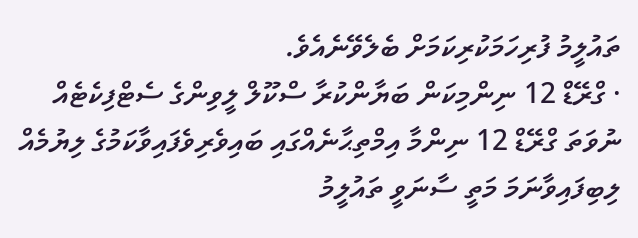ތައުލީމު ފުރިހަމަކުރިކަމަށް ބެލެވޭނެއެވެ.
· ގްރޭޑް 12 ނިންމިކަން ބަޔާންކުރާ ސްކޫލް ލީވިންގެ ސެޓްފިކެޓެއް ނުވަތަ ގްރޭޑް 12 ނިންމާ އިމްތިޙާނެއްގައި ބައިވެރިވެފައިވާކަމުގެ ލިޔުމެއް ލިބިފައިވާނަމަ މަތީ ސާނަވީ ތައުލީމު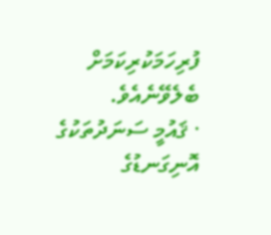ފުރިހަމަކުރިކަމަށް ބެލެވޭނެއެވެ.
· ޤައުމީ ސަނަދުތަކުގެ އޮނިގަނޑުގެ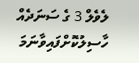ލެވެލް 3 ގެ ސަނަދެއް ހާސިލުކޮށްފައިވާނަމަ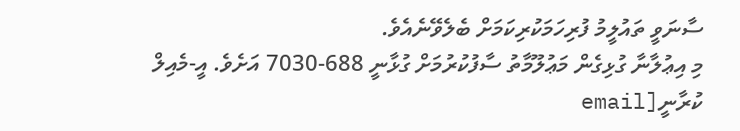ސާނަވީ ތައުލީމު ފުރިހަމަކުރިކަމަށް ބެލެވޭނެއެވެ.
މި އިޢުލާނާ ގުޅިގެން މަޢުލޫމާތު ސާފުކުރުމަށް ގުޅާނީ 688-7030 އަށެވެ. އީ-މެއިލް ކުރާނީ[email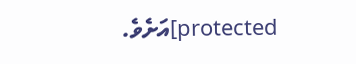protected]އަށެވެ.